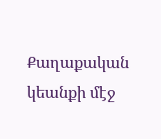Քաղաքական կեանքի մէջ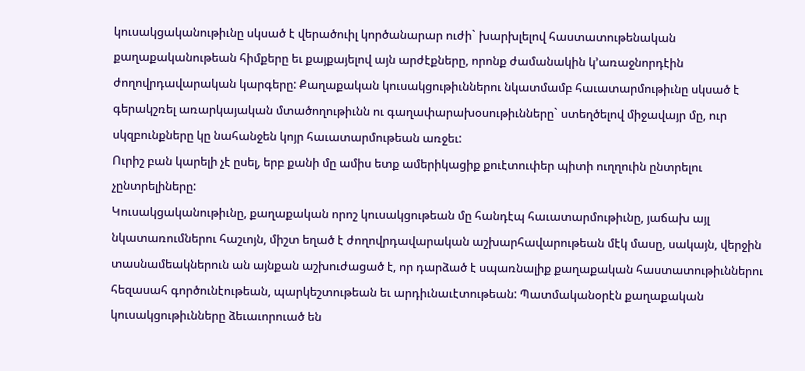կուսակցականութիւնը սկսած է վերածուիլ կործանարար ուժի` խարխլելով հաստատութենական քաղաքականութեան հիմքերը եւ քայքայելով այն արժէքները, որոնք ժամանակին կ’առաջնորդէին ժողովրդավարական կարգերը: Քաղաքական կուսակցութիւններու նկատմամբ հաւատարմութիւնը սկսած է գերակշռել առարկայական մտածողութիւնն ու գաղափարախօսութիւնները` ստեղծելով միջավայր մը, ուր սկզբունքները կը նահանջեն կոյր հաւատարմութեան առջեւ:
Ուրիշ բան կարելի չէ ըսել, երբ քանի մը ամիս ետք ամերիկացիք քուէտուփեր պիտի ուղղուին ընտրելու չընտրելիները:
Կուսակցականութիւնը, քաղաքական որոշ կուսակցութեան մը հանդէպ հաւատարմութիւնը, յաճախ այլ նկատառումներու հաշւոյն, միշտ եղած է ժողովրդավարական աշխարհավարութեան մէկ մասը, սակայն, վերջին տասնամեակներուն ան այնքան աշխուժացած է, որ դարձած է սպառնալիք քաղաքական հաստատութիւններու հեզասահ գործունէութեան, պարկեշտութեան եւ արդիւնաւէտութեան: Պատմականօրէն քաղաքական կուսակցութիւնները ձեւաւորուած են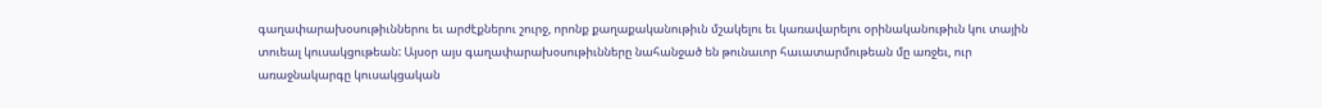գաղափարախօսութիւններու եւ արժէքներու շուրջ, որոնք քաղաքականութիւն մշակելու եւ կառավարելու օրինականութիւն կու տային տուեալ կուսակցութեան: Այսօր այս գաղափարախօսութիւնները նահանջած են թունաւոր հաւատարմութեան մը առջեւ, ուր առաջնակարգը կուսակցական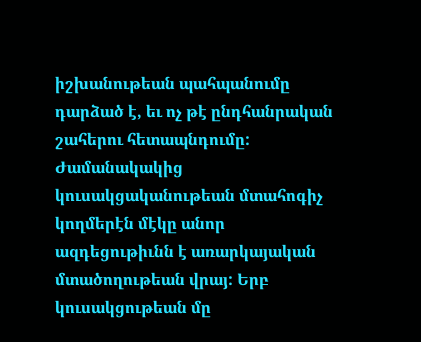իշխանութեան պահպանումը դարձած է, եւ ոչ թէ ընդհանրական շահերու հետապնդումը:
Ժամանակակից կուսակցականութեան մտահոգիչ կողմերէն մէկը անոր ազդեցութիւնն է առարկայական մտածողութեան վրայ: Երբ կուսակցութեան մը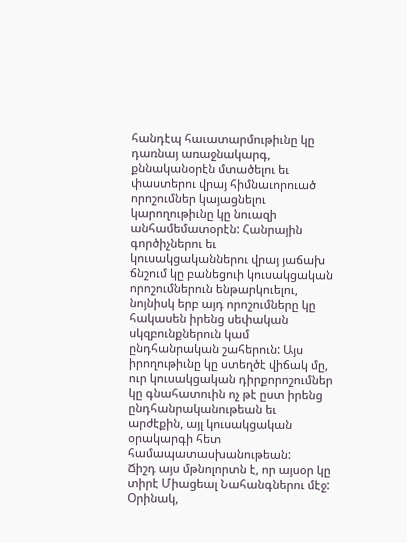հանդէպ հաւատարմութիւնը կը դառնայ առաջնակարգ, քննականօրէն մտածելու եւ փաստերու վրայ հիմնաւորուած որոշումներ կայացնելու կարողութիւնը կը նուազի անհամեմատօրէն: Հանրային գործիչներու եւ կուսակցականներու վրայ յաճախ ճնշում կը բանեցուի կուսակցական որոշումներուն ենթարկուելու, նոյնիսկ երբ այդ որոշումները կը հակասեն իրենց սեփական սկզբունքներուն կամ ընդհանրական շահերուն: Այս իրողութիւնը կը ստեղծէ վիճակ մը, ուր կուսակցական դիրքորոշումներ կը գնահատուին ոչ թէ ըստ իրենց ընդհանրականութեան եւ արժէքին, այլ կուսակցական օրակարգի հետ համապատասխանութեան:
Ճիշդ այս մթնոլորտն է, որ այսօր կը տիրէ Միացեալ Նահանգներու մէջ:
Օրինակ,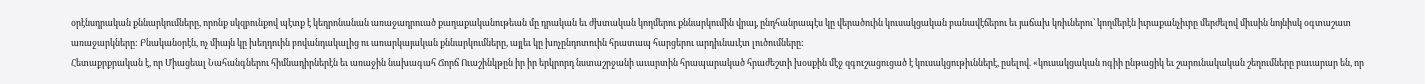օրէնսդրական քննարկումները, որոնք սկզբունքով պէտք է կեդրոնանան առաջադրուած քաղաքականութեան մը դրական եւ ժխտական կողմերու քննարկումին վրայ, ընդհանրապէս կը վերածուին կուսակցական բանավէճերու եւ յաճախ կռիւներու` կողմերէն իւրաքանչիւրը մերժելով միւսին նոյնիսկ օգտաշատ առաջարկները: Բնականօրէն, ոչ միայն կը խեղդուին բովանդակալից ու առարկայական քննարկումները, այլեւ կը խոչընդոտուին հրատապ հարցերու արդիւնաւէտ լուծումները:
Հետաքրքրական է, որ Միացեալ Նահանգներու հիմնադիրներէն եւ առաջին նախագահ Ճորճ Ուաշինկթըն իր իր երկրորդ նստաշրջանի աւարտին հրապարակած հրաժեշտի խօսքին մէջ զգուշացուցած է կուսակցութիւններէ, ըսելով. «կուսակցական ոգիի ընթացիկ եւ շարունակական շեղումները բաւարար են, որ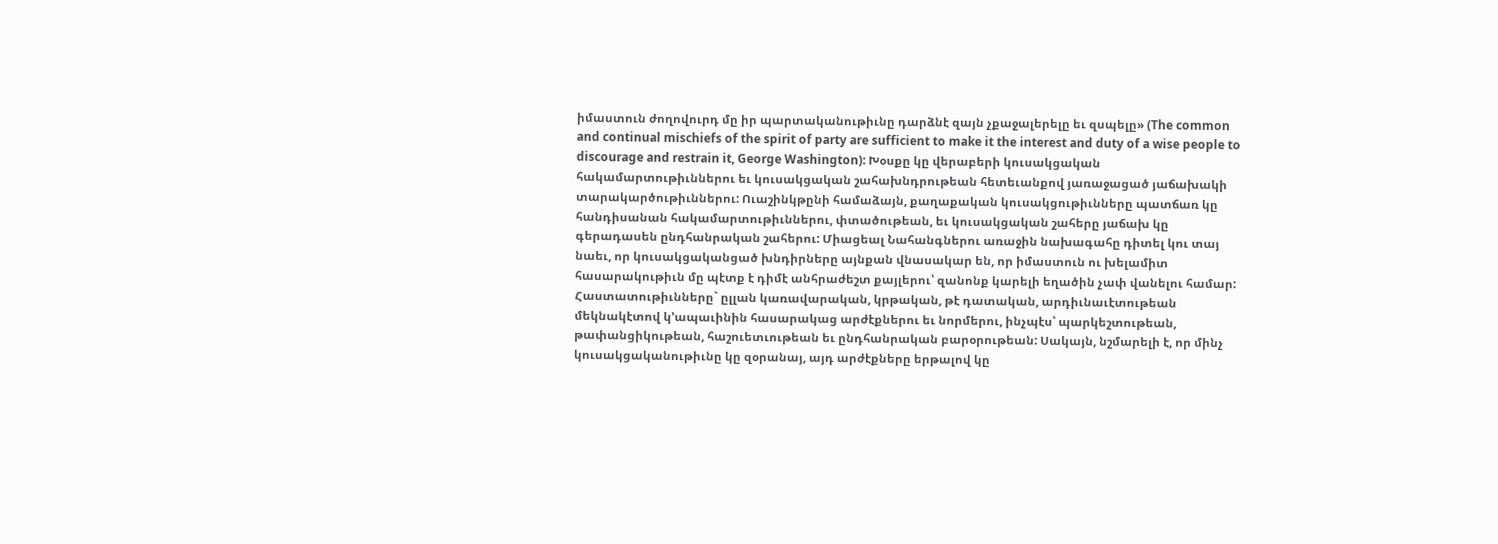իմաստուն ժողովուրդ մը իր պարտականութիւնը դարձնէ զայն չքաջալերելը եւ զսպելը» (The common and continual mischiefs of the spirit of party are sufficient to make it the interest and duty of a wise people to discourage and restrain it, George Washington): Խօսքը կը վերաբերի կուսակցական հակամարտութիւններու եւ կուսակցական շահախնդրութեան հետեւանքով յառաջացած յաճախակի տարակարծութիւններու: Ուաշինկթընի համաձայն, քաղաքական կուսակցութիւնները պատճառ կը հանդիսանան հակամարտութիւններու, փտածութեան, եւ կուսակցական շահերը յաճախ կը գերադասեն ընդհանրական շահերու: Միացեալ Նահանգներու առաջին նախագահը դիտել կու տայ նաեւ, որ կուսակցականցած խնդիրները այնքան վնասակար են, որ իմաստուն ու խելամիտ հասարակութիւն մը պէտք է դիմէ անհրաժեշտ քայլերու՝ զանոնք կարելի եղածին չափ վանելու համար:
Հաստատութիւնները` ըլլան կառավարական, կրթական, թէ դատական, արդիւնաւէտութեան մեկնակէտով կ’ապաւինին հասարակաց արժէքներու եւ նորմերու, ինչպէս՝ պարկեշտութեան, թափանցիկութեան, հաշուետւութեան եւ ընդհանրական բարօրութեան: Սակայն, նշմարելի է, որ մինչ կուսակցականութիւնը կը զօրանայ, այդ արժէքները երթալով կը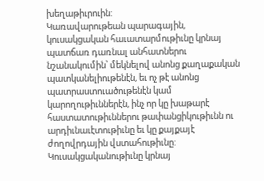խեղաթիւրուին:
Կառավարութեան պարագային, կուսակցական հաւատարմութիւնը կրնայ պատճառ դառնալ անհատներու նշանակումին՝ մեկնելով անոնց քաղաքական պատկանելիութենէն, եւ ոչ թէ անոնց պատրաստուածութենէն կամ կարողութիւններէն, ինչ որ կը խաթարէ հաստատութիւններու թափանցիկութիւնն ու արդիւնաւէտութիւնը եւ կը քայքայէ ժողովրդային վստահութիւնը: Կուսակցականութիւնը կրնայ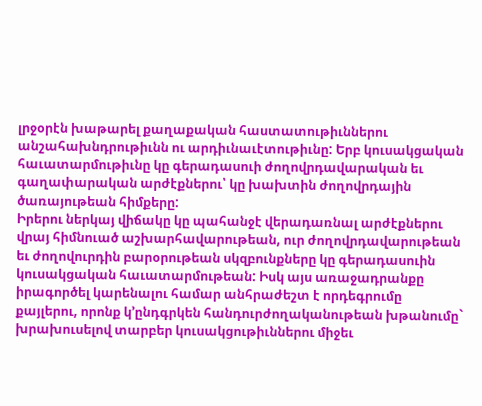լրջօրէն խաթարել քաղաքական հաստատութիւններու անշահախնդրութիւնն ու արդիւնաւէտութիւնը: Երբ կուսակցական հաւատարմութիւնը կը գերադասուի ժողովրդավարական եւ գաղափարական արժէքներու՝ կը խախտին ժողովրդային ծառայութեան հիմքերը:
Իրերու ներկայ վիճակը կը պահանջէ վերադառնալ արժէքներու վրայ հիմնուած աշխարհավարութեան, ուր ժողովրդավարութեան եւ ժողովուրդին բարօրութեան սկզբունքները կը գերադասուին կուսակցական հաւատարմութեան: Իսկ այս առաջադրանքը իրագործել կարենալու համար անհրաժեշտ է որդեգրումը քայլերու, որոնք կ’ընդգրկեն հանդուրժողականութեան խթանումը` խրախուսելով տարբեր կուսակցութիւններու միջեւ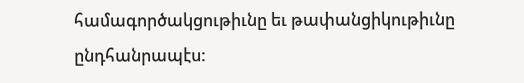համագործակցութիւնը եւ թափանցիկութիւնը ընդհանրապէս: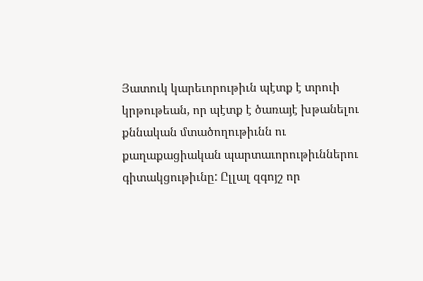Յատուկ կարեւորութիւն պէտք է տրուի կրթութեան, որ պէտք է ծառայէ խթանելու քննական մտածողութիւնն ու քաղաքացիական պարտաւորութիւններու գիտակցութիւնը: Ըլլալ զգոյշ որ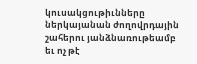կուսակցութիւնները ներկայանան ժողովրդային շահերու յանձնառութեամբ եւ ոչ թէ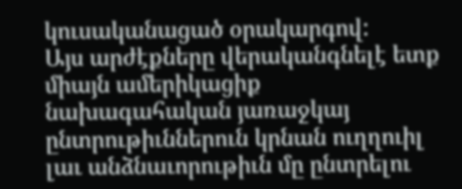կուսականացած օրակարգով:
Այս արժէքները վերականգնելէ ետք միայն ամերիկացիք նախագահական յառաջկայ ընտրութիւններուն կրնան ուղղուիլ լաւ անձնաւորութիւն մը ընտրելու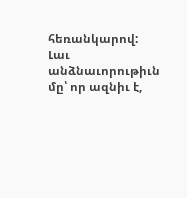հեռանկարով: Լաւ անձնաւորութիւն մը՝ որ ազնիւ է,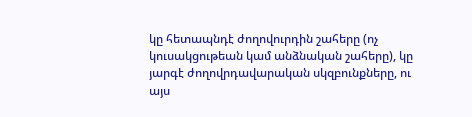կը հետապնդէ ժողովուրդին շահերը (ոչ կուսակցութեան կամ անձնական շահերը), կը յարգէ ժողովրդավարական սկզբունքները, ու այս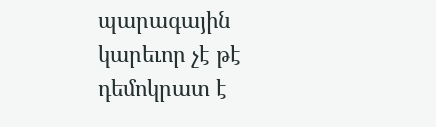պարագային կարեւոր չէ թէ դեմոկրատ է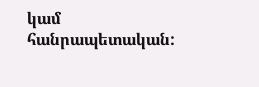կամ հանրապետական: